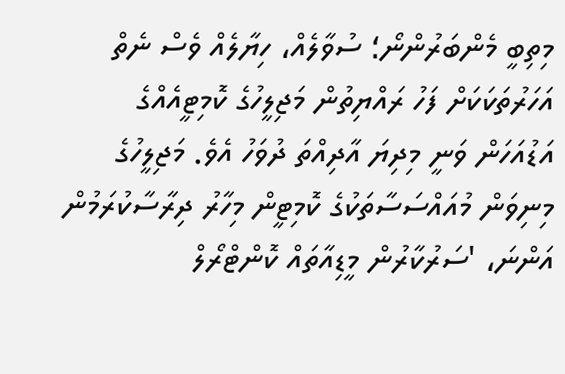މިތިބީ މެންބަރުންނޯ؛ ސުވާލެއް، ހިޔާލެއް ވެސް ނެތް
އަހަރުތަކަކަށް ފަހު ރައްޔިތުން މަޖިލީހުގެ ކޮމިޓީއެއްގެ އަޑުއަހަން ވަނީ މިދިޔަ އާދިއްތަ ދުވަހު އެވެ. މަޖިލީހުގެ މިނިވަން މުއައްސަސާތަކުގެ ކޮމިޓީން މިހާރު ދިރާސާކުރަމުން އަންނަ، 'ސަރުކާރުން މީޑިއާތައް ކޮންޓްރޯލް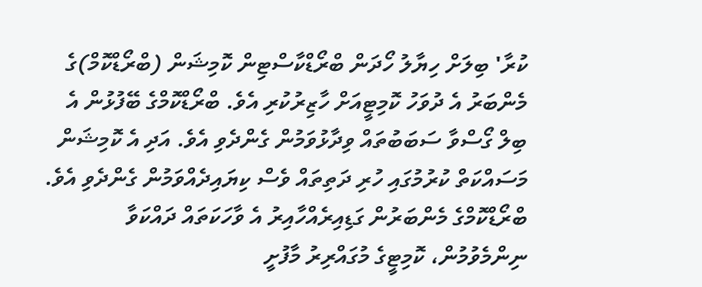ކުރާ' ބިލަށް ހިޔާލު ހޯދަން ބްރޯޑްކާސްޓިން ކޮމިޝަން (ބްރޯޑްކޮމް)ގެ މެންބަރު އެ ދުވަހު ކޮމިޓީއަށް ހާޒިރުކުރި އެވެ. ބްރޯޑްކޮމްގެ ބޭފުޅުން އެ ބިލް ގޯސްވާ ސަބަބުތައް ވިދާޅުވަމުން ގެންދެވި އެވެ. އަދި އެ ކޮމިޝަން މަސައްކަތް ކުރުމުގައި ހުރި ދަތިތައް ވެސް ކިޔައިދެއްވަމުން ގެންދެވި އެވެ.
ބްރޯޑްކޮމްގެ މެންބަރުން ގަޑިއިރެއްހާއިރު އެ ވާހަކަތައް ދައްކަވާ ނިންމެވުމުން، ކޮމިޓީގެ މުގައްރިރު މާފުށީ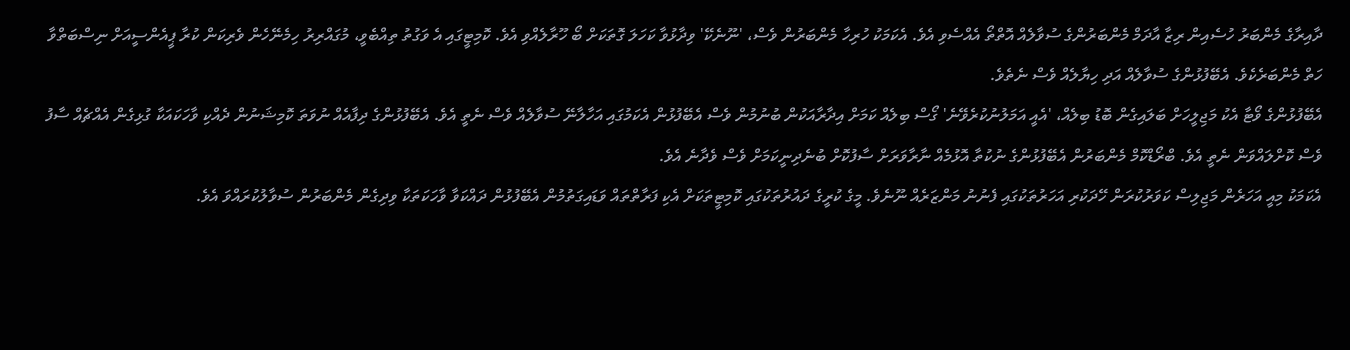ދާއިރާގެ މެންބަރު ހުސެއިން ރިޒާ އާދަމް މެންބަރުންގެ ސުވާލެއް އޮތްތޯ އެއްސެވި އެވެ. އެކަމަކު ހުރިހާ މެންބަރުން ވެސް، 'ނޫނެކޭ' ވިދާޅުވާ ކަހަލަ ގޮތަކަށް ބޯ ހޫރާލެއްވި އެވެ. ކޮމިޓީގައި އެ ވަގުތު ތިއްބެވީ، މުގައްރިރު ހިމެނޭހެން ވެރިކަން ކުރާ ޕީއެންސީއަށް ނިސްބަތްވާ ހަތް މެންބަރެކެވެ. އެބޭފުޅުންގެ ސުވާލެއް އަދި ހިޔާލެއް ވެސް ނެތެވެ.
އެބޭފުޅުންގެ ވޯޓާ އެކު މަޖިލީހަށް ބަލައިގެން ބޮޑު ބިލެއް، 'އެއީ އަމަލުނުކުރެވޭނެ' ގޯސް ބިލެއް ކަމަށް އިދާރާއަކުން ބުނުމުން ވެސް އެބޭފުޅުން އެކަމުގައި އަހާލާނޭ ސުވާލެއް ވެސް ނެތީ އެވެ. އެބޭފުޅުންގެ ދިފާއެއް ނުވަތަ ކޮމިޝަނުން ދެއްކި ވާހަކައަކާ ގުޅިގެން އެއްޗެއް ސާފު ވެސް ކޮށްލައްވަން ނެތީ އެވެ. ބްރޯޑްކޮމް މެންބަރުން އެބޭފުޅުންގެ ނުކުތާ އޮޅުމެއް ނާރާވަރަށް ސާފުކޮށް ބުނެދިނީކަމަށް ވެސް ވެދާނެ އެވެ.
އެކަމަކު މިއީ އަހަރެން މަޖިލިސް ކަވަރުކުރަން ހޭދަކުރި އަހަރުތަކުގައި ފެނުނު މަންޒަރެއް ނޫނެވެ. މީގެ ކުރީގެ ދައުރުތަކުގައި ކޮމިޓީތަކަށް އެކި ފަރާތްތައް ވަޑައިގަތުމުން އެބޭފުޅުން ދައްކަވާ ވާހަކަތަކާ ވިދިގެން މެންބަރުން ސުވާލުކުރައްވަ އެވެ.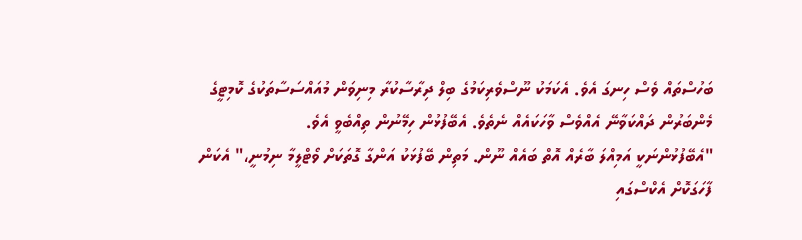ބަހުސްތައް ވެސް ހިނގަ އެވެ. އެކަމަކު ނޫސްވެރިކަމުގެ ބިލް ދިރާސާކުރާ މިނިވަން މުއައްސަސާތަކުގެ ކޮމިޓީގެ މެންބަރުން ދައްކަވާނޭ އެއްވެސް ވާހަކައެއް ނެތެވެ. އެބޭފުޅުން ހިމޭނުން ތިއްބެވީ އެވެ.
"އެބޭފުޅުންނަކީ އަމިއްލަ ބާރެއް އޮތް ބައެއް ނޫން. މަތިން ބޭފުޅަކު އަންގާ ގޮތަކަށް ވޯޓްލީމާ ނިމުނީ،" އެކަން ފާހަގަކޮށް އެކްސްގައި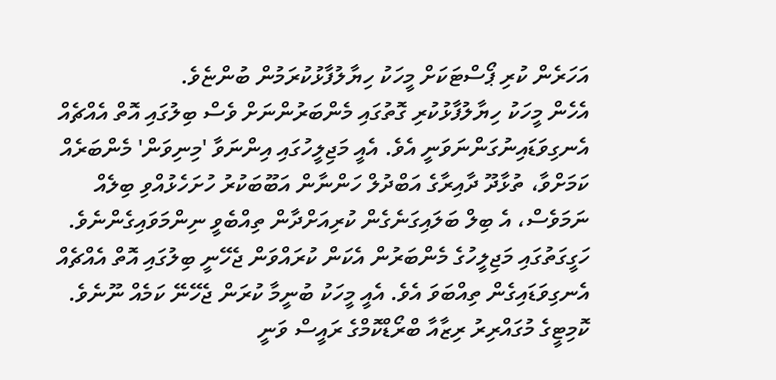އަހަރެން ކުރި ޕޯސްޓަކަށް މީހަކު ހިޔާލުފާޅުކުރަމުން ބުންޏެވެ.
އެހެން މީހަކު ހިޔާލުފާޅުކުރި ގޮތުގައި މެންބަރުންނަށް ވެސް ބިލުގައި އޮތް އެއްޗެއް އެނގިވަޑައިނުގަންނަވަނީ އެވެ. އެއީ މަޖިލީހުގައި އިންނަވާ 'މިނިވަން' މެންބަރެއް ކަމަށްވާ، ތުޅާދޫ ދާއިރާގެ އަބްދުލް ހަންނާން އަބޫބަކުރު ހުށަހެޅުއްވި ބިލެއް ނަމަވެސް، އެ ބިލް ބަލައިގަނެގެން ކުރިއަށްދާން ތިއްބެވީ ނިންމަވައިގެންނެވެ. ހަގީގަތުގައި މަޖިލީހުގެ މެންބަރުން އެކަން ކުރައްވަން ޖެހޭނީ ބިލުގައި އޮތް އެއްޗެއް އެނގިވަޑައިގެން ތިއްބަވަ އެވެ. އެއީ މީހަކު ބުނީމާ ކުރަން ޖެހޭނޭ ކަމެއް ނޫނެވެ.
ކޮމިޓީގެ މުގައްރިރު ރިޒާއާ ބްރޯޑްކޮމްގެ ރައީސް ވަނީ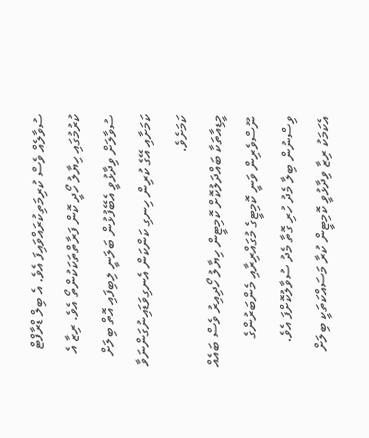ސުވާލެއް ވެސް ކުރިމަތިކުރައްވައިފަ އެވެ. އެ ބިލް ޑްރާފްޓް ކުރުމުގައި ހިޔާލު ހޯދީ ކޮން ފަރާތްތަކަކުންތޯ އެވެ. ރިޒާ އެ ސުވާލަށް ވިދާޅުވީ އެބޭފުޅުން ބަލަނީ ލިބިފައި އޮތް ބިލަށް ކަމަށާއި އޭގެ ކުރިން ހިނގި ކަންކަން އެނގިވަޑައިނުގަންނަވާ ކަމަށެވެ.
މީޑިއާތަކާ ބައްދަލުކޮށް ކޮމިޓީން ހިޔާލު ހޯދިއިރު ވެސް ބައެއް ނޫސްވެރިން ވަނީ ކޮމިޓީގެ މުގައްރިރާއި މެންބަރުންގެ ވިސްނުން ބިލާ މެދު ހުރި ގޮތާ މެދު ސުވާލުކޮށްފަ އެވެ. އެކަމަކު ރިޒާ ވިދާޅުވީ ކޮމިޓީން ކުރާ މަސައްކަތަކީ ބިލަށް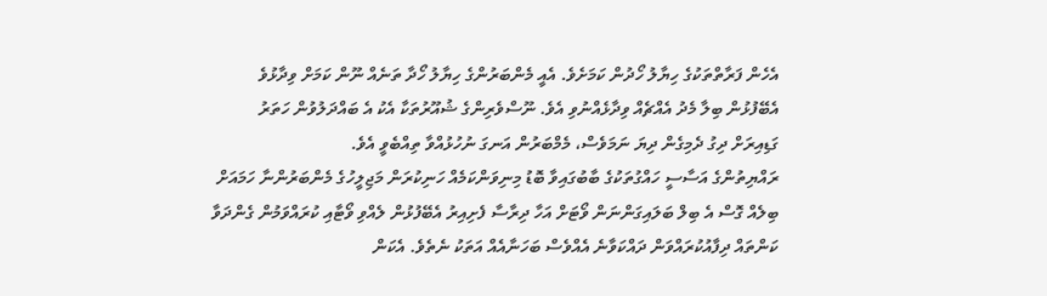އެހެން ފަރާތްތަކުގެ ހިޔާލު ހޯދުން ކަމަށެވެ. އެއީ މެންބަރުންގެ ހިޔާލު ހޯދާ ތަނެއް ނޫން ކަމަށް ވިދާޅުވެ އެބޭފުޅުން ބިލާ މެދު އެއްޗެއް ވިދާޅެއްނުވި އެވެ. ނޫސްވެރިންގެ ޝުއޫރުތަކާ އެކު އެ ބައްދަލުވުން ހަތަރު ގަޑިއިރަށް ދިގު ދެމިގެން ދިޔަ ނަމަވެސް، މެމްބަރުން އަނގަ ނުހުޅުއްވާ ތިއްބެވީ އެވެ.
ރައްޔިތުންގެ އަސާސީ ހައްގުތަކުގެ ބާބުގައިވާ ބޮޑު މިނިވަންކަމެއް ހަނިކުރަން މަޖިލީހުގެ މެންބަރުންނާ ހަމައަށް ބިލެއް ގޮސް އެ ބިލް ބަލައިގަންނަން ވޯޓަށް އަހާ ދިރާސާ ފެށިއިރު އެބޭފުޅުން ލެއްވި ވޯޓާއި ކުރައްވަމުން ގެންދަވާ ކަންތައް ދިފާއުކުރައްވަން ދައްކަވާނެ އެއްވެސް ބަހަނާއެއް އަތަކު ނެތެވެ. އެކަން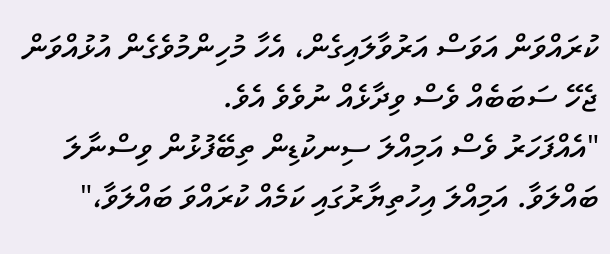ކުރައްވަން އަވަސް އަރުވާލައިގެން، އެހާ މުހިންމުވެގެން އުޅުއްވަން ޖެހޭ ސަބަބެއް ވެސް ވިދާޅެއް ނުވެވެ އެވެ.
"އެއްފަހަރު ވެސް އަމިއްލަ ސިނކުޑިން ތިބޭފުޅުން ވިސްނާލަ ބައްލަވާ. އަމިއްލަ އިހުތިޔާރުގައި ކަމެއް ކުރައްވަ ބައްލަވާ،"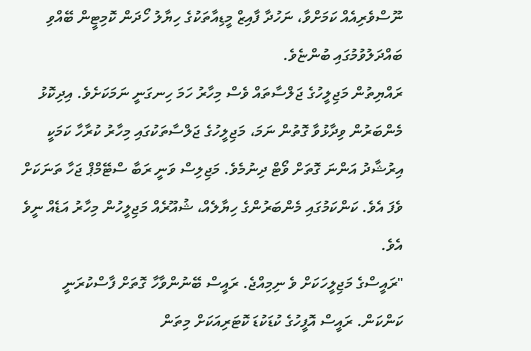ނޫސްވެރިއެއް ކަމަށްވާ، ނަހުދާ ފާއިޒް މީޑިއާތަކުގެ ހިޔާލު ހޯދަން ކޮމިޓީން ބޭއްވި ބައްދަލުވުމުގައި ބުންޏެވެ.
ރައްޔިތުން މަޖިލީހުގެ ޖަލްސާތައް ވެސް މިހާރު ހަމަ ހިނގަނީ ނަމަކަށެވެ. އިދިކޮޅު މެންބަރުން ވިދާޅުވާ ގޮތުން ނަމަ، މަޖިލީހުގެ ޖަލްސާތަކުގައި މިހާރު ކުރާހާ ކަމަކީ އިރުޝާދު އަންނަ ގޮތަށް ވޯޓް ދިނުމެވެ. މަޖިލިސް ވަނީ ރަބާ ސްޓޭމްޕް ޖަހާ ތަނަކަށް ވެފަ އެވެ. ކަންކަމުގައި މެންބަރުންގެ ހިޔާލެއް، ޝުއޫރެއް މަޖިލީހުން މިހާރު އަޑެއް ނީވެ އެވެ.
"ރައީސްގެ މަޖިލީހަކަށް ވެ ނިމިއްޖެ. ރައީސް ބޭނުންވާހާ ގޮތަށް ފާސްކުރަނީ ކަންކަން. ރައީސް އޮފީހުގެ ކުޑަކުޑަ ކޮޓަރިއަކަށް މިތަން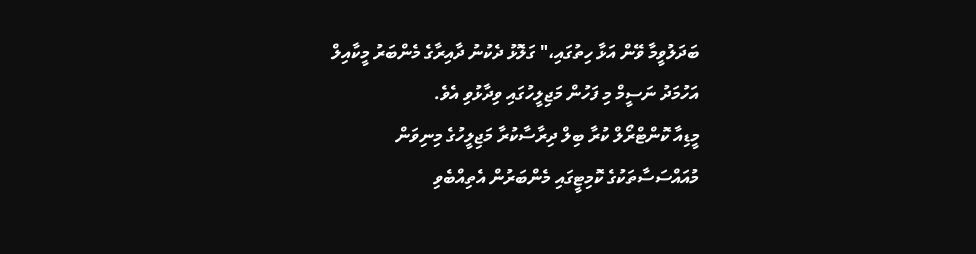ބަދަލުވީމާ ވޭން އަޅާ ހިތުގައި،" ގަލޮޅު ދެކުނު ދާއިރާގެ މެންބަރު މީކާއިލް އަހުމަދު ނަސީމް މި ފަހުން މަޖިލީހުގައި ވިދާޅުވި އެވެ.
މީޑިއާ ކޮންޓްރޯލް ކުރާ ބިލް ދިރާސާކުރާ މަޖިލީހުގެ މިނިވަން މުއައްސަސާތަކުގެ ކޮމިޓީގައި މެންބަރުން އެތިއްބެވި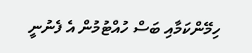ހިމޭންކަމާއި ބަސް ހުއްޓުމުން އެ ފެނުނީ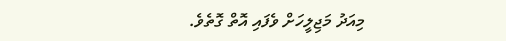މިއަދު މަޖިލީހަށް ވެފައި އޮތް ގޮތެވެ.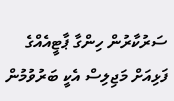ސަރުކާރުން ހިންގާ ޕާޓީއެއްގެ ފަޅިއަށް މަޖިލިސް އެކީ ބަރުވުމުން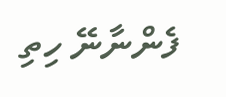ފެންނާނޭ ހިތި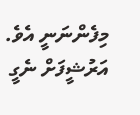މިފެންނަނީ އެވެ.
އަރުޝީފަށް ނެގީ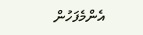އެންމެފަހުން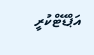އަޕްޑޭޓްކުރީ